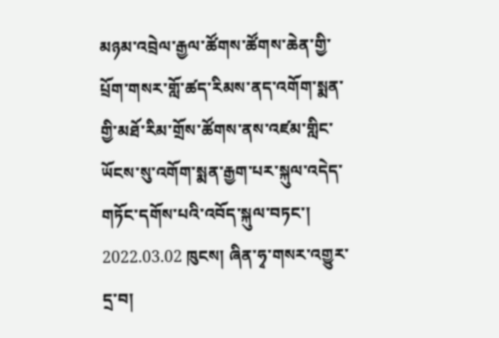མཉམ་འབྲེལ་རྒྱལ་ཚོགས་ཚོགས་ཆེན་གྱི་པྲོག་གསར་གློ་ཚད་རིམས་ནད་འགོག་སྨན་གྱི་མཐོ་རིམ་གྲོས་ཚོགས་ནས་འཛམ་གླིང་ཡོངས་སུ་འགོག་སྨན་རྒྱག་པར་སྐུལ་འདེད་གཏོང་དགོས་པའི་འབོད་སྐུལ་བཏང་།
2022.03.02 ཁུངས། ཞིན་ཧྭ་གསར་འགྱུར་དྲ་བ།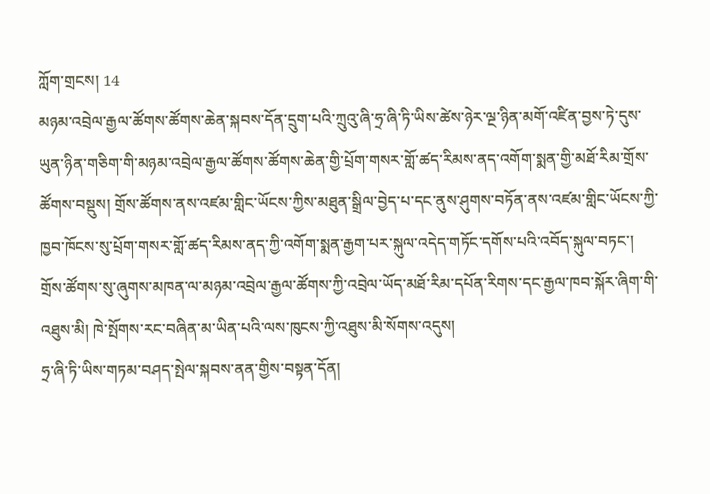ཀློག་གྲངས། 14
མཉམ་འབྲེལ་རྒྱལ་ཚོགས་ཚོགས་ཆེན་སྐབས་དོན་དྲུག་པའི་ཀྲུའུ་ཞི་ཧྲ་ཞི་ཏི་ཡིས་ཚེས་ཉེར་ལྔ་ཉིན་མགོ་འཛིན་བྱས་ཏེ་དུས་ཡུན་ཉིན་གཅིག་གི་མཉམ་འབྲེལ་རྒྱལ་ཚོགས་ཚོགས་ཆེན་གྱི་པྲོག་གསར་གློ་ཚད་རིམས་ནད་འགོག་སྨན་གྱི་མཐོ་རིམ་གྲོས་ཚོགས་བསྡུས། གྲོས་ཚོགས་ནས་འཛམ་གླིང་ཡོངས་ཀྱིས་མཐུན་སྒྲིལ་བྱེད་པ་དང་ནུས་ཤུགས་བཏོན་ནས་འཛམ་གླིང་ཡོངས་ཀྱི་ཁྱབ་ཁོངས་སུ་པྲོག་གསར་གློ་ཚད་རིམས་ནད་ཀྱི་འགོག་སྨན་རྒྱག་པར་སྐུལ་འདེད་གཏོང་དགོས་པའི་འབོད་སྐུལ་བཏང་།
གྲོས་ཚོགས་སུ་ཞུགས་མཁན་ལ་མཉམ་འབྲེལ་རྒྱལ་ཚོགས་ཀྱི་འབྲེལ་ཡོད་མཐོ་རིམ་དཔོན་རིགས་དང་རྒྱལ་ཁབ་སྐོར་ཞིག་གི་འཐུས་མི། ཁེ་སྤོགས་རང་བཞིན་མ་ཡིན་པའི་ལས་ཁུངས་ཀྱི་འཐུས་མི་སོགས་འདུས།
ཧྲ་ཞི་ཏི་ཡིས་གཏམ་བཤད་སྤེལ་སྐབས་ནན་གྱིས་བསྟན་དོན།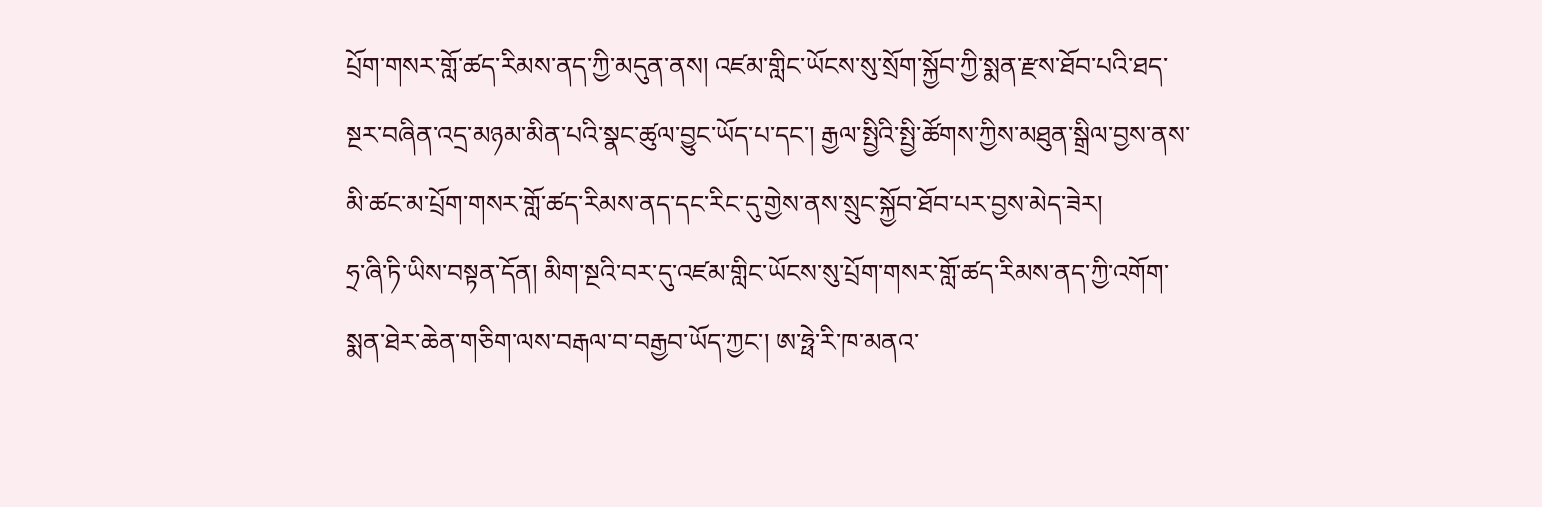པྲོག་གསར་གློ་ཚད་རིམས་ནད་ཀྱི་མདུན་ནས། འཛམ་གླིང་ཡོངས་སུ་སྲོག་སྐྱོབ་ཀྱི་སྨན་རྫས་ཐོབ་པའི་ཐད་སྔར་བཞིན་འདྲ་མཉམ་མིན་པའི་སྣང་ཚུལ་བྱུང་ཡོད་པ་དང་། རྒྱལ་སྤྱིའི་སྤྱི་ཚོགས་ཀྱིས་མཐུན་སྒྲིལ་བྱས་ནས་མི་ཚང་མ་པྲོག་གསར་གློ་ཚད་རིམས་ནད་དང་རིང་དུ་གྱེས་ནས་སྲུང་སྐྱོབ་ཐོབ་པར་བྱས་མེད་ཟེར།
ཧྲ་ཞི་ཏི་ཡིས་བསྟན་དོན། མིག་སྔའི་བར་དུ་འཛམ་གླིང་ཡོངས་སུ་པྲོག་གསར་གློ་ཚད་རིམས་ནད་ཀྱི་འགོག་སྨན་ཐེར་ཆེན་གཅིག་ལས་བརྒལ་བ་བརྒྱབ་ཡོད་ཀྱང་། ཨ་ཧྥེ་རི་ཁ་མནའ་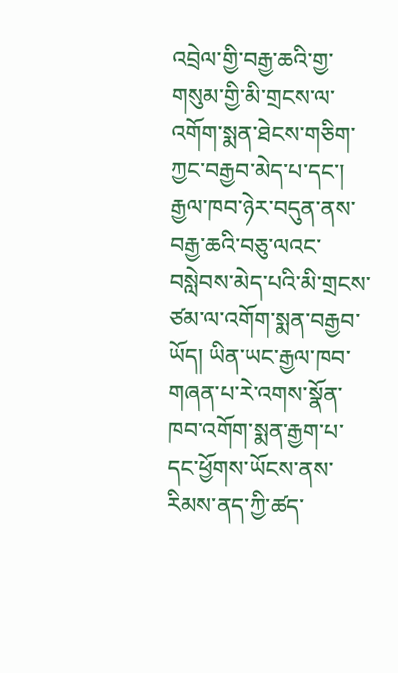འབྲེལ་གྱི་བརྒྱ་ཆའི་གྱ་གསུམ་གྱི་མི་གྲངས་ལ་འགོག་སྨན་ཐེངས་གཅིག་ཀྱང་བརྒྱབ་མེད་པ་དང་། རྒྱལ་ཁབ་ཉེར་བདུན་ནས་བརྒྱ་ཆའི་བཅུ་ལའང་བསླེབས་མེད་པའི་མི་གྲངས་ཙམ་ལ་འགོག་སྨན་བརྒྱབ་ཡོད། ཡིན་ཡང་རྒྱལ་ཁབ་གཞན་པ་རེ་འགས་སྣོན་ཁབ་འགོག་སྨན་རྒྱག་པ་དང་ཕྱོགས་ཡོངས་ནས་རིམས་ནད་ཀྱི་ཚད་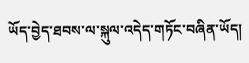ཡོད་བྱེད་ཐབས་ལ་སྐུལ་འདེད་གཏོང་བཞིན་ཡོད།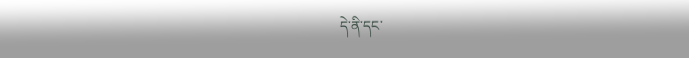དེ་ནི་དང་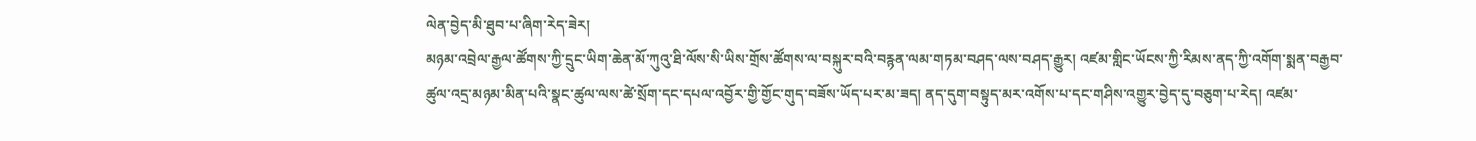ལེན་བྱེད་མི་ཐུབ་པ་ཞིག་རེད་ཟེར།
མཉམ་འབྲེལ་རྒྱལ་ཚོགས་ཀྱི་དྲུང་ཡིག་ཆེན་མོ་ཀུའུ་ཐི་ལོས་སི་ཡིས་གྲོས་ཚོགས་ལ་བསྐུར་བའི་བརྙན་ལམ་གཏམ་བཤད་ལས་བཤད་རྒྱུར། འཛམ་གླིང་ཡོངས་ཀྱི་རིམས་ནད་ཀྱི་འགོག་སྨན་བརྒྱབ་ཚུལ་འདྲ་མཉམ་མིན་པའི་སྣང་ཚུལ་ལས་ཚེ་སྲོག་དང་དཔལ་འབྱོར་གྱི་གྱོང་གུད་བཟོས་ཡོད་པར་མ་ཟད། ནད་དུག་བསྟུད་མར་འགོས་པ་དང་གཤིས་འགྱུར་བྱེད་དུ་བཅུག་པ་རེད། འཛམ་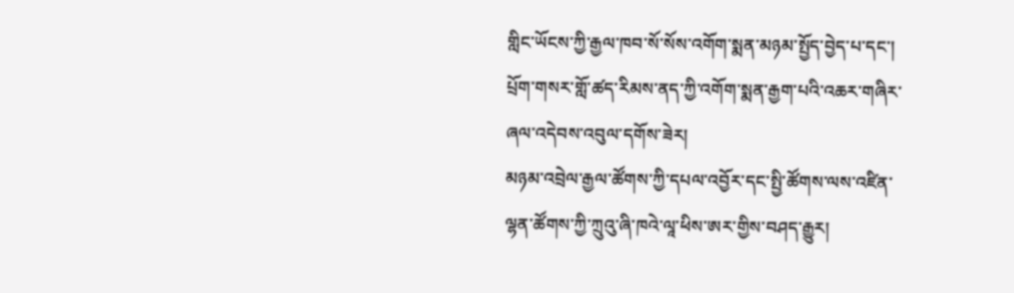གླིང་ཡོངས་ཀྱི་རྒྱལ་ཁབ་སོ་སོས་འགོག་སྨན་མཉམ་སྤྱོད་བྱེད་པ་དང་། པྲོག་གསར་གློ་ཚད་རིམས་ནད་ཀྱི་འགོག་སྨན་རྒྱག་པའི་འཆར་གཞིར་ཞལ་འདེབས་འབུལ་དགོས་ཟེར།
མཉམ་འབྲེལ་རྒྱལ་ཚོགས་ཀྱི་དཔལ་འབྱོར་དང་སྤྱི་ཚོགས་ལས་འཛིན་ལྷན་ཚོགས་ཀྱི་ཀྲུའུ་ཞི་ཁའེ་ལཱ་ཕིས་ཨར་གྱིས་བཤད་རྒྱུར།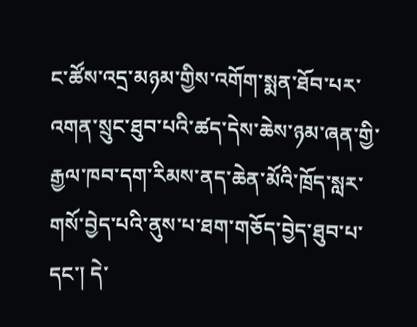ང་ཚོས་འདྲ་མཉམ་གྱིས་འགོག་སྨན་ཐོབ་པར་འགན་སྲུང་ཐུབ་པའི་ཚད་དེས་ཆེས་ཉམ་ཞན་གྱི་རྒྱལ་ཁབ་དག་རིམས་ནད་ཆེན་མོའི་ཁྲོད་སླར་གསོ་བྱེད་པའི་ནུས་པ་ཐག་གཅོད་བྱེད་ཐུབ་པ་དང་། དེ་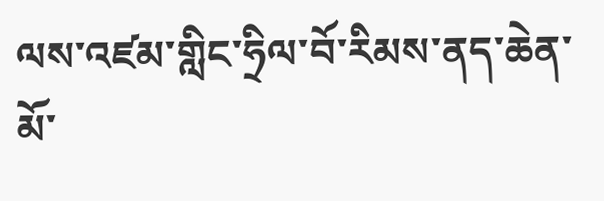ལས་འཛམ་གླིང་ཧྲིལ་བོ་རིམས་ནད་ཆེན་མོ་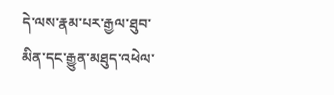དེ་ལས་རྣམ་པར་རྒྱལ་ཐུབ་མིན་དང་རྒྱུན་མཐུད་འཕེལ་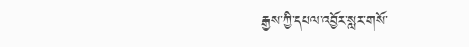རྒྱས་ཀྱི་དཔལ་འབྱོར་སླར་གསོ་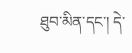ཐུབ་མིན་དང་། དེ་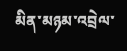མིན་མཉམ་འབྲེལ་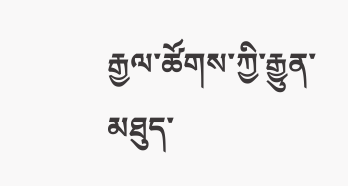རྒྱལ་ཚོགས་ཀྱི་རྒྱུན་མཐུད་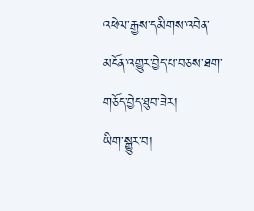འཕེལ་རྒྱས་དམིགས་འབེན་མངོན་འགྱུར་བྱེད་པ་བཅས་ཐག་གཅོད་བྱེད་ཐུབ་ཟེར།
ཡིག་སྒྱུར་བ།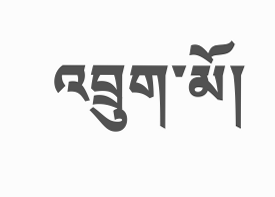འབྲུག་མོ།